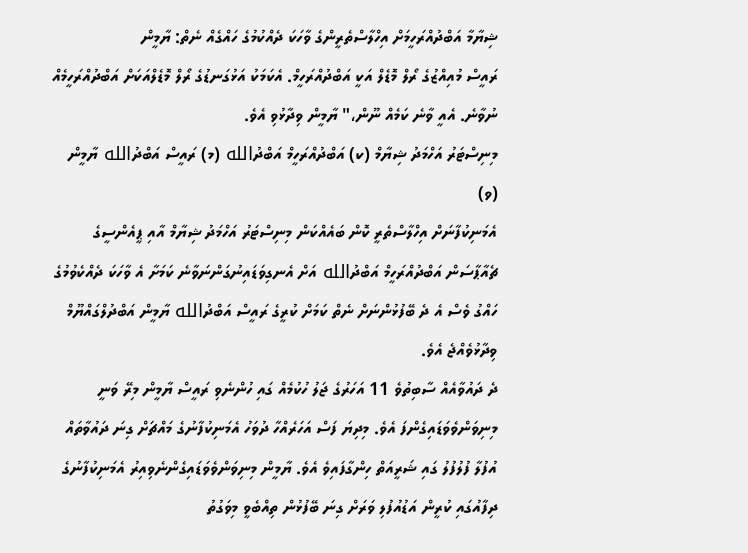ޝިޔާމާ އަބްދުއްރަހީމަށް އިހްލާސްތެރީންގެ ވާހަކަ ދެއްކުމުގެ ހައްގެއް ނެތް: ޔާމީން
ރައީސް މުއިއްޒުގެ ރޯލް މޮޑެލް އަކީ އަބްދުއްރަހީމް. އެކަމަކު އަޅުގަނޑުގެ ރޯލް މޮޑެލްއަކަށް އަބްދުއްރަހީމެއް ނުވާނެ. އެއީ ވާނެ ކަމެއް ނޫން،" ޔާމީން ވިދާޅުވި އެވެ.
މިނިސްޓަރު އަހްމަދު ޝިޔާމް (ކ) އަބްދުއްރަހީމް އަބްދުالله (މ) ރައީސް އަބްދުالله ޔާމީން (ވ)
އެމަނިކުފާނަށް އިހްލާސްތެރީ ކޮން ބައެއްކަން މިނިސްޓަރު އަހްމަދު ޝިޔާމް އާއި ޕީއެންސީގެ ޗެއާޕާސަން އަބްދުއްރަހީމް އަބްދުالله އަށް އެނގިވަޑައިނުގަންނަވާނެ ކަމަށާ އެ ވާހަކަ ދެއްކެވުމުގެ ހައްގު ވެސް އެ ދެ ބޭފުޅުންނަށް ނެތް ކަމަށް ކުރީގެ ރައީސް އަބްދުالله ޔާމީން އަބްދުލްގައްޔޫމް ވިދާޅުވެއްޖެ އެވެ.
ދެ ދައުވާއެއް ސާބިތުވެ 11 އަހަރުގެ ޖަލު ހުކުމެއް ގައި ހުންނެވި ރައީސް ޔާމީން މިރޭ ވަނީ މިނިވަންވެވަޑައިގެންފަ އެވެ. މިދިޔަ ފަސް އަހަރެއްހާ ދުވަހު އެމަނިކުފާނުގެ މައްޗަށް ގިނަ ދައުވާތައް އުފުލާ ފުލުފުލު ގައި ޝަރީއަތް ހިންގާފައިވެ އެވެ. ޔާމީން މިނިވަންވެވަޑައިގެންނެވިއިރު އެމަނިކުފާނުގެ ދިފާއުގައި ކުރީން އަޑުއުފުލި ވަރަށް ގިނަ ބޭފުޅުން ތިއްބެވީ މިވަގުތު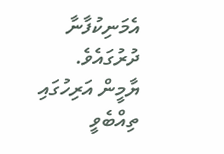އެމަނިކުފާނާ ދުރުގައެވެ.
ޔާމީން އަރިހުގައި ތިއްބެވީ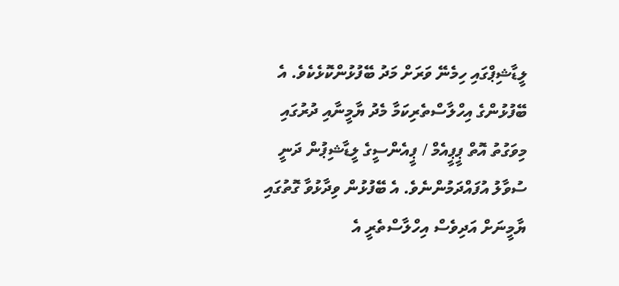ލީޑާޝިޕްގައި ހިމެނޭ ވަރަށް މަދު ބޭފުޅުންކޮޅެކެވެ. އެ ބޭފުޅުންގެ އިހްލާސްތެރިކަމާ މެދު ޔާމީނާއި ދުރުގައި މިވަގުތު އޮތް ޕީޕީއެމް / ޕީއެންސީގެ ލީޑާޝިޕުން ދަނީ ސުވާލު އުފައްދަމުންނެވެ. އެ ބޭފުޅުން ވިދާޅުވާ ގޮތުގައި ޔާމީނަށް އަދިވެސް އިހްލާސްތެރީ އެ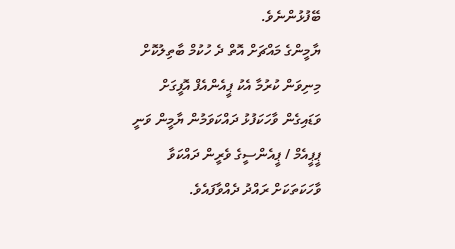ބޭފުޅުންނެވެ.
ޔާމީންގެ މައްޗަށް އޮތް ދެ ހުކުމް ބާތިލުކޮށް މިނިވަން ކުރުމާ އެކު ޕީއެންއެފް އޮފީގަށް ވަޑައިގެން ވާހަކަފުޅު ދައްކަވަމުން ޔާމީން ވަނީ ޕީޕީއެމް / ޕީއެންސީގެ ވެރީން ދައްކަވާ ވާހަކަތަކަށް ރައްދު ދެއްވާފައެވެ.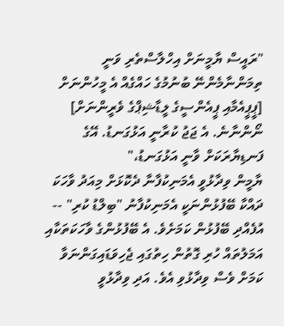"ރައީސް ޔާމީނަށް އިހްލާސްތެރި ވަނީ ތިމަންނާމެންނޭ ބުނުމުގެ ހައްގެއް އެ މީހުންނަށް [ޕީޕީއެމާއި ޕީއެންސީގެ ލީޑާޝިޕްގެ ވެރީންނަށް] ނޯންނާނެ. އެ ޖަޖު ކުރާނީ އަޅުގަނޑު. އޭގެ ފަނޑިޔާރަކަށް ވާނީ އަޅުގަނޑު،"
ޔާމީން ވިދާޅުވީ އެމަނިކުފާނާ ދެކޮޅަށް މިއަދު ވާހަކަ ދައްކާ ބޭފުޅުންނަކީ އެމަނިކުފާނު "ބިލްޑު ކުރި" -- އުފެއްދި ބޭފުޅުން ކަމަށެވެ. އެ ބޭފުޅުންގެ ވާހަކަތަކާއި އަމަލުތައް ހުރި ގޮތުން ހިތުގައި ޖެހިވަޑައިގަންނަވާ ކަމަށް ވެސް ވިދާޅުވި އެވެ. އަދި ވިދާޅުވީ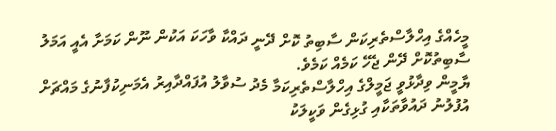މީހެއްގެ އިހްލާސްތެރިކަން ސާބިތު ކޮށް ދޭނީ ދައްކާ ވާހަކަ އަކުން ނޫން ކަމަށާ އެއީ އަމަލު ސާބިތުކޮށް ދޭން ޖެހޭ ކަމެއް ކަމެވެ.
ޔާމީން ވިދާޅުވީ ޖަމީލްގެ އިހްލާސްތެރިކަމާ މެދު ސުވާލު އުފައްދާއިރު އެމަނިކުފާނުގެ މައްޗަށް އުފުލުނު ދައުވާތަކާއި ގުޅިގެން ވަކީލަކު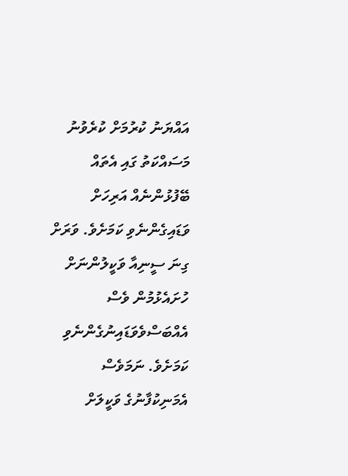އައްޔަނު ކުރުމަށް ކުރެވުނު މަސައްކަތު ގައި އެތައް ބޭފުޅުންނެއް އަރިހަށް ވަޑައިގެންނެވި ކަމަށެވެ. ވަރަށް ގިނަ ސީނިއާ ވަކީލުންނަށް ހުށައެޅުމުން ވެސް އެއްބަސްވެވަޑައިނުގެންނެވި ކަމަށެވެ. ނަމަވެސް އެމަނިކުފާނުގެ ވަކީލަށް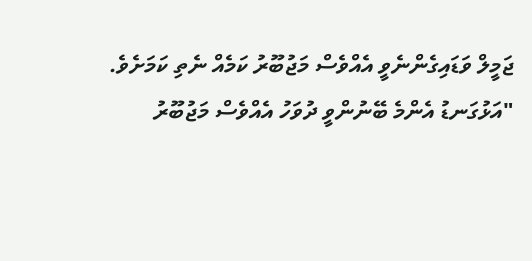ޖަމީލް ވަޑައިގެންނެވީ އެއްވެސް މަޖުބޫރު ކަމެއް ނެތި ކަމަށެވެ.
"އަޅުގަނޑު އެންމެ ބޭނުންވީ ދުވަހު އެއްވެސް މަޖުބޫރު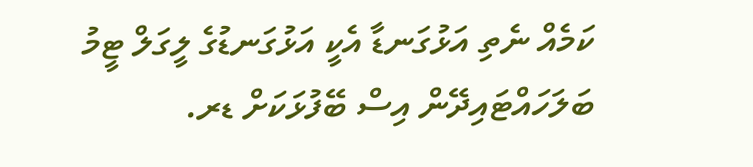ކަމެއް ނެތި އަޅުގަނޑާ އެކީ އަޅުގަނޑުގެ ލީގަލް ޓީމު ބަލަހައްޓައިދޭން އިސް ބޭފުޅަކަށް ޑރ.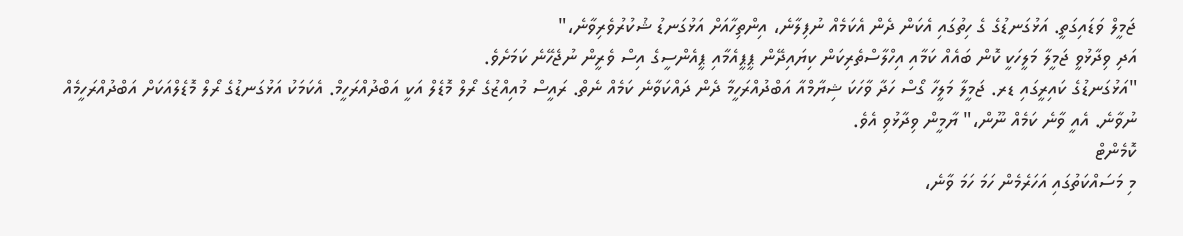ޖަމީލް ވަޑައިގަތީ. އަޅުގަނޑުގެ ގެ ހިތުގައި އެކަން ދެން އެކަމެއް ނުފިލާނެ، އިންތިހާއަށް އަޅުގަނޑު ޝުކުރުވެރިވާނެ،"
އަދި ވިދާޅުވީ ޖަމީލާ މަލީހަކީ ކޮން ބައެއް ކަމާއި އިހްލާސްތެރިކަން ކިޔައިދޭން ޕީޕީއެމާއި ޕީއެންސީގެ އިސް ވެރީން ނުޖެހޭނެ ކަމަށެވެ.
"އަޅުގަނޑުގެ ކައިރީގައި ޑރ. ޖަމީލާ މަލީހާ ގޯސް ހަދާ ވާހަކަ ޝިޔާމްއާ އަބްދުއްރަހީމާ ދެން ދައްކަވާނެ ކަމެއް ނެތް. ރައީސް މުއިއްޒުގެ ރޯލް މޮޑެލް އަކީ އަބްދުއްރަހީމް. އެކަމަކު އަޅުގަނޑުގެ ރޯލް މޮޑެލްއަކަށް އަބްދުއްރަހީމެއް ނުވާނެ. އެއީ ވާނެ ކަމެއް ނޫން،" ޔާމީން ވިދާޅުވި އެވެ.
ކޮމެންޓް
މި މަސައްކަތުގައި އަހަރެމެން ހަމަ ހަމަ ވާނެ،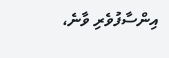އިންސާފުވެރި ވާނެ،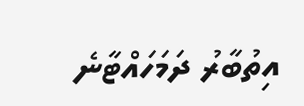އިތުބާރު ދަމަހައްޓާނެ